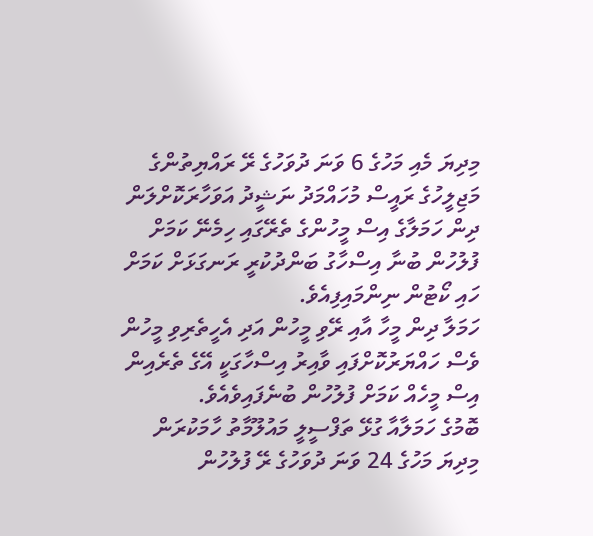މިދިޔަ މެއި މަހުގެ 6 ވަނަ ދުވަހުގެ ރޭ ރައްޔިތުންގެ މަޖިލީހުގެ ރައީސް މުހައްމަދު ނަޝީދު އަވަހާރަކޮށްލަން ދިން ހަމަލާގެ އިސް މީހުންގެ ތެރޭގައި ހިމެނޭ ކަމަށް ފުލުހުން ބުނާ އިސްހާގު ބަންދުކުރީ ރަނގަޅަށް ކަމަށް ހައި ކޯޓުން ނިންމައިފިއެވެ.
ހަމަލާ ދިން މީހާ އާއި ރޭވި މީހުން އަދި އެހީތެރިވި މީހުން ވެސް ހައްޔަރުކޮށްފައި ވާއިރު އިސްހާގަކީ އޭގެ ތެރެއިން އިސް މީހެއް ކަމަށް ފުލުހުން ބުނެފައިވެއެވެ.
ބޮމުގެ ހަމަލާއާ ގުޅޭ ތަފްސީލީ މައުލޫމާތު ހާމަކުރަން މިދިޔަ މަހުގެ 24 ވަނަ ދުވަހުގެ ރޭ ފުލުހުން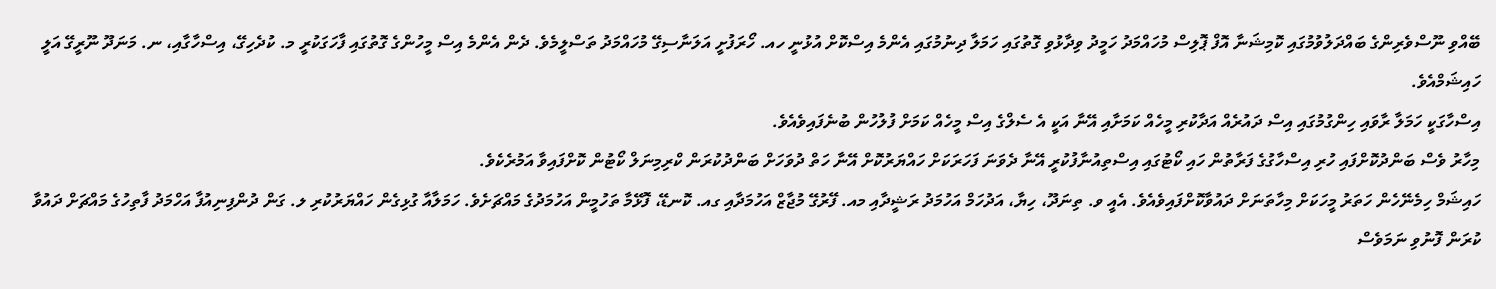ބޭއްވި ނޫސްވެރިންގެ ބައްދަލުވުމުގައި ކޮމިޝަނާ އޮފް ޕޮލިސް މުހައްމަދު ހަމީދު ވިދާޅުވި ގޮތުގައި ހަމަލާ ދިނުމުގައި އެންމެ އިސްކޮށް އުޅުނީ ހއ. ހޯރަފުށީ އަލަނާސިގޭ މުހައްމަދު ތަސްލީމެވެ. ދެން އެންމެ އިސް މީހުންގެ ގޮތުގައި ފާހަގަކުރީ މ. ކުދެހިގޭ، އިސްހާގާއި، ނ. މަނަދޫ ނޫރީގޭ އަލީ ހައިޝަމްއެވެ.
އިސްހާގަކީ ހަމަލާ ރާވައި ހިންގުމުގައި އިސް ދައުރެއް އަދާކުރި މީހެއް ކަމަށާއި އޭނާ އަކީ އެ ސެލްގެ އިސް މީހެއް ކަމަށް ފުލުހުން ބުނެފައިވެއެވެ.
މިހާރު ވެސް ބަންދުކޮށްފައި ހުރި އިސްހާގުގެ ފަރާތުން ހައި ކޯޓުގައި އިސްތިއުނާފުކުރީ އޭނާ ދެވަނަ ފަހަރަކަށް ހައްޔަރުކޮށް އޭނާ ހަތް ދުވަހަށް ބަންދުކުރަން ކްރިމިނަލް ކޯޓުން ކޮށްފައިވާ އަމުރެކެވެ.
ހައިޝަމް ހިމެނޭހެން ހަތަރު މީހަކަށް މިހާތަނަށް ދައުވާކޮށްފައިވެއެވެ. އެއީ ވ. ތިނަދޫ، ހިޔާ، އަދުހަމް އަހުމަދު ރަޝީދާއި މއ. ފޭރުގޭ މުޖާޒް އަހުމަދާއި ގއ. ކޮނޑޭ، ފޮޅޭމާ ތަހުމީން އަހުމަދުގެ މައްޗަށެވެ. ހަމަލާއާ ގުޅިގެން ހައްޔަރުކުރި ލ. ގަން ދުންފިނިއުފާ އަހްމަދު ފާތިހުގެ މައްޗަށް ދައުވާ ކުރަން ފޮނުވި ނަމަވެސް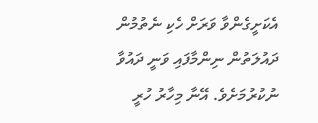އެކަށީގެންވާ ވަރަށް ހެކި ނެތުމުން ދައުލަތުން ނިންމާފައި ވަނީ ދައުވާ ނުކުރުމަށެވެ. އޭނާ މިހާރު ހުރީ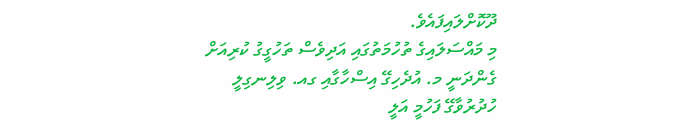ދޫކޮށްލައިފައެވެ.
މި މައްސަލައިގެ ތުހުމަތުގައި އަދިވެސް ތަހުގީގު ކުރިއަށް ގެންދަނީ މ. އުދެހިގޭ އިސްހާގާއި ގއ. ވިލިނގިލީ ހުދުރުވާގޭ ފަހުމީ އަލީ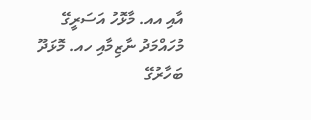އާއި އއ. މާޅޮހު އަސަރީގޭ މުހައްމަދު ނާޒިމާއި ހއ. މޮޅަދޫ ބަހާރުގޭ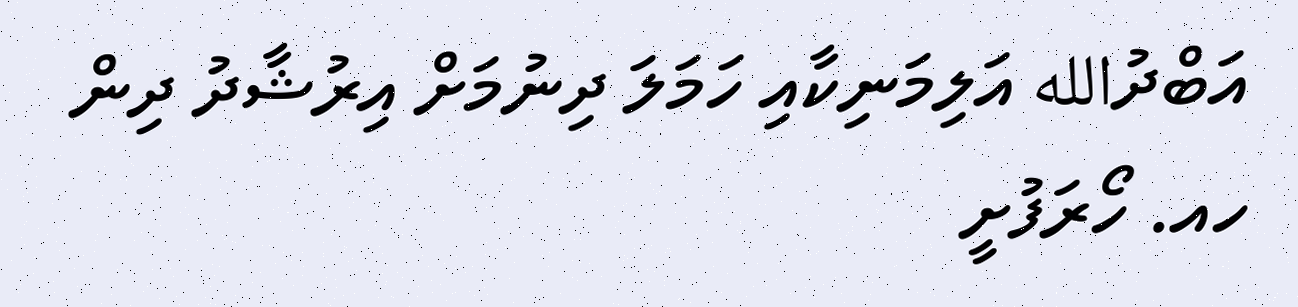އަބްދުالله އަލިމަނިކާއި ހަމަލަ ދިނުމަށް އިރުޝާދު ދިން ހއ. ހޯރަފުށީ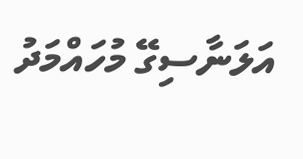އަލަނާސިގޭ މުހައްމަދު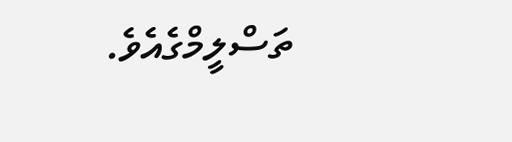ތަސްލީމްގެއެވެ.